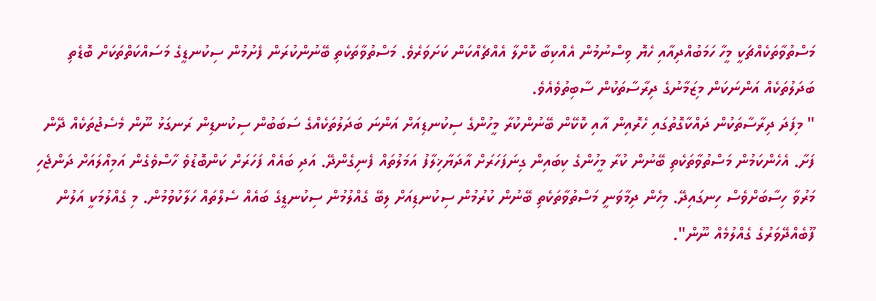މަސްތުވާތަކެއްޗަކީ މީހާ ހަމަބުއްދިއާއި ހެޔޮ ވިސްނުމުން އެއްކިބާ ކޮށްލާ އެއްޗެއްކަން ކަށަވަރެވެ. މަސްތުވާތަކެތި ބޭނުންކުރަން ފެށުމުން ސިކުނޑީގެ މަސައްކަތްތަކަށް ބޮޑެތި ބަދަލުތަކެއް އަންނަކަން މިޒަމާނުގެ ދިރާސާތަކުން ސާބިތުވެއެވެ.
" މިފަދަ ދިރާސާތަކުން ދައްކާގޮތުގައި ހެރޮއިން އާއި ކޮކޭން ބޭނުންކުރާ މީހުންގެ ސިކުނޑިއަށް އަންނަ ބަދަލުތަކެއްގެ ސަބަބުން ސިކުނޑިން ރަނގަޅު ނޫން މެސެޖުތަކެއް ދޭން ފަށާ. އެހެންކަމުން މަސްތުވާތަކެތި ބޭނުން ކުރާ މީހުންގެ ކިބައިން ގިނަފަހަރަށް އާދަޔާޚިލާފު އަމަލުތައް ފެނިގެންދޭ. އަދި ބައެއް ފަހަރަށް ކަންބޮޑުވެ ހާސްވެގެން އަމިއްލައަށް ދަންޖެހި މަރުވާ ހިސާބަށްވެސް ހިނގައިދޭ. މިހެން ދިމާވަނީ މަސްތުވާތަކެތި ބޭނުން ކުރުމުން ސިކުނޑިއަށް ލިބޭ ގެއްލުމުން ސިކުނޑީގެ ބައެއް ސެލްތައް ހަލާކުވުމުން. މި ގެއްލުމަކީ އަލުން ފޫބެއްދޭވަރުގެ ގެއްލުމެއް ނޫން".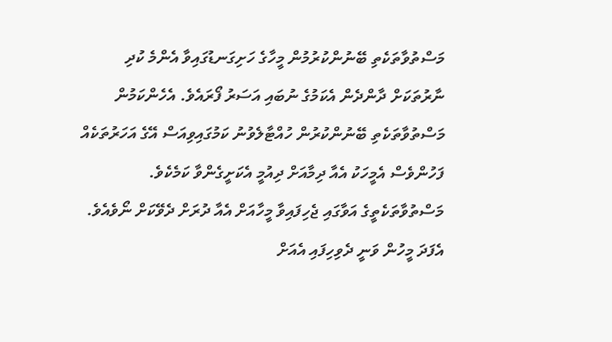މަސްތުވާތަކެތި ބޭނުންކުރުމުން މީހާގެ ހަށިގަނޑުގައިވާ އެންމެ ކުދި ނާރުތަކަށް ދާންދެން އެކަމުގެ ނުބައި އަސަރު ފޯރައެވެ. އެހެންކަމުން މަސްތުވާތަކެތި ބޭނުންކުރުން ހުއްޓާލެވުނު ކަމުގައިވިއަސް އޭގެ އަހަރުތަކެއް ފަހުންވެސް އެމީހަކު އެއާ ދިމާއަށް ދިއުމީ އެކަށީގެންވާ ކަމެކެވެ.
މަސްތުވާތަކެތީގެ އަވާގައި ޖެހިފައިވާ މީހާއަށް އެއާ ދުރަށް ދެވޭކަށް ނޯވެއެވެ. އެފަދަ މީހުން ވަނީ ދެވިހިފައި އެއަށް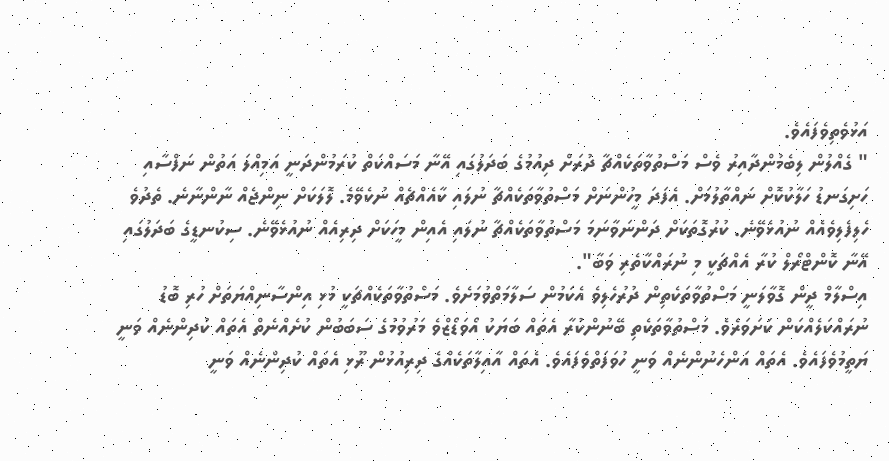އަޅުވެތިވެފައެވެ.
" ގެއްލުން ލިބެމުންދާއިރު ވެސް މަސްތުވާތަކެއްޗާ ދުރަށް ދިއުމުގެ ބަދަލުގައި އޭނާ މަސައްކަތް ކުރަމުންދަނީ އަމިއްލަ އަތުން ނަފްސާއި ހަށިގަނޑު ހަލާކުކޮށް ނައްތާލުމަށް. އެފަދަ މީހުންނަށް މަސްތުވާތަކެއްޗާ ނުލައި ކާއެއްޗެއް ނުކެވޭމެ. ލޮލަކަށް ނިންޖެއް ނާންނާނެ. ތެދުވެ ހެލިފެލިވެއެއް ނުއުޅެވޭނެ. ކުރުގޮތަކަށް ދަންނަވާނަމަ މަސްތުވާތަކެއްޗާ ނުލައި އެއިން މީހަކަށް ދިރިއެއް ނުއުޅެވޭނެ. ސިކުނޑީގެ ބަދަލުގައި އޭނާ ކޮންޓްރޯލް ކުރާ އެއްޗަކީ މި ނުރައްކާތެރި ވަބާ".
އިސްލާމް ދީން ގޮވާލަނީ މަސްތުވާތަކެތިން ދުރުހެލިވެ އެކަމުން ސަލާމަތްވުމަށެވެ. މަސްތުވާތަކެއްޗަކީ މުޅި އިންސާނިއްޔަތަށް ހުރި ބޮޑު ނުރައްކަލެއްކަން ކަށަވަރެވެ. މަސްތުވާތަކެތި ބޭނުންކުރާ އެތައް ބަޔަކު އޯވަޑޯޒްވެ މަރުވުމުގެ ސަބަބުން ކުށެއްނެތް އެތައް ކުދިންނެއް ވަނީ ޔަތީމުވެފައެވެ. އެތައް އަންހެނުންނެއް ވަނީ ހުވަފަތްވެފައެވެ. އެތައް އާއިލާތަކެއްގެ ދިރިއުޅުން ރޫޅި އެތައް ކުދިންނެއް ވަނީ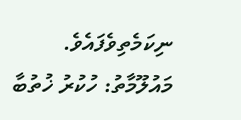ނިކަމެތިވެފައެވެ.
މައުލޫމާތު: ހުކުރު ޚުތުބާ